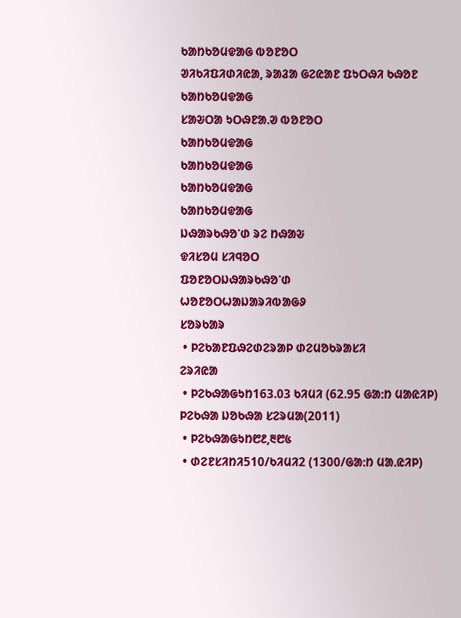ᱠᱟᱴᱠᱚᱢᱫᱟᱜ ᱵᱚᱱᱚᱛ
ᱣᱤᱠᱤᱯᱤᱰᱤᱭᱟ, ᱨᱟᱲᱟ ᱜᱮᱭᱟᱱ ᱯᱩᱛᱷᱤ ᱠᱷᱚᱱ
ᱠᱟᱴᱠᱚᱢᱫᱟᱜ
ᱥᱟᱶᱛᱟ ᱩᱛᱷᱱᱟᱹᱣ ᱵᱚᱱᱚᱛ
ᱠᱟᱴᱠᱚᱢᱫᱟᱜ
ᱠᱟᱴᱠᱚᱢᱫᱟᱜ
ᱠᱟᱴᱠᱚᱢᱫᱟᱜ
ᱠᱟᱴᱠᱚᱢᱫᱟᱜ
ᱡᱷᱟᱨᱠᱷᱚᱸᱰ ᱨᱮ ᱴᱷᱟᱶ
ᱫᱤᱥᱚᱢ ᱥᱤᱧᱚᱛ
ᱯᱚᱱᱚᱛᱡᱷᱟᱨᱠᱷᱚᱸᱰ
ᱦᱚᱱᱚᱛᱦᱟᱡᱟᱨᱤᱵᱟᱜᱽ
ᱥᱚᱨᱠᱟᱨ
 • ᱞᱮᱠᱟᱱᱯᱷᱮᱰᱮᱨᱟᱞ ᱰᱮᱢᱚᱠᱨᱟᱥᱤ
ᱮᱨᱤᱭᱟ
 • ᱞᱮᱠᱷᱟᱜᱩᱴ163.03 ᱠᱤᱢᱤ (62.95 ᱜᱟᱺᱴ ᱢᱟᱭᱤᱞ)
ᱞᱮᱠᱷᱟ ᱡᱚᱠᱷᱟ ᱥᱮᱨᱢᱟ(2011)
 • ᱞᱮᱠᱷᱟᱜᱩᱴ᱘᱒,᱓᱘᱕
 • ᱰᱮᱱᱥᱤᱴᱤ510/ᱠᱤᱢᱤ2 (1300/ᱜᱟᱺᱴ ᱢᱟᱹᱭᱤᱞ)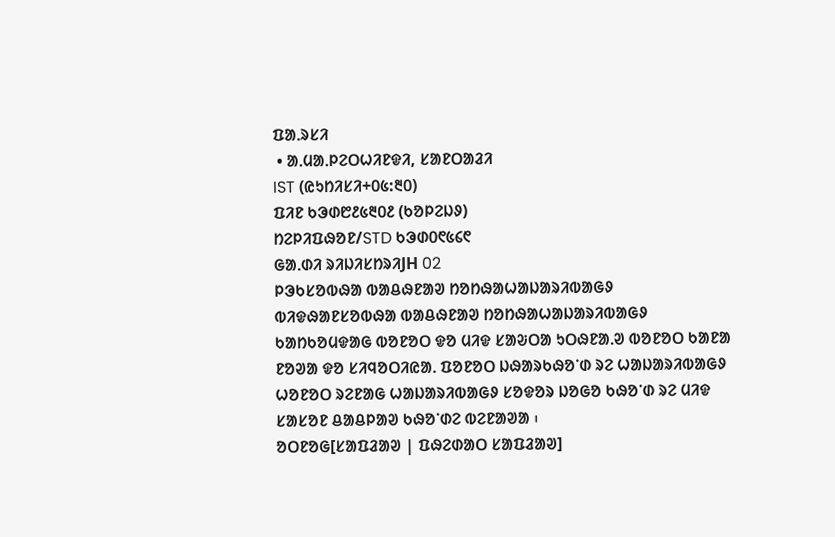ᱯᱟᱹᱨᱥᱤ
 • ᱟᱹᱢᱟᱹᱞᱮᱛᱦᱤᱱᱫᱤ, ᱥᱟᱱᱛᱟᱲᱤ
IST (ᱭᱩᱴᱤᱥᱤ+᱐᱕:᱓᱐)
ᱯᱤᱱ ᱠᱳᱰ᱘᱒᱕᱓᱐᱒ (ᱠᱚᱞᱮᱡᱽ)
ᱴᱮᱞᱤᱯᱷᱚᱱ/STD ᱠᱳᱰ᱐᱖᱕᱔᱖
ᱜᱟᱹᱰᱤ ᱨᱤᱡᱤᱥᱴᱨᱤJH 02
ᱞᱳᱠᱥᱚᱵᱷᱟ ᱵᱟᱪᱷᱱᱟᱣ ᱴᱚᱴᱷᱟᱦᱟᱡᱟᱨᱤᱵᱟᱜᱽ
ᱵᱤᱫᱷᱟᱱᱥᱚᱵᱷᱟ ᱵᱟᱪᱷᱱᱟᱣ ᱴᱚᱴᱷᱟᱦᱟᱡᱟᱨᱤᱵᱟᱜᱽ
ᱠᱟᱴᱠᱚᱢᱫᱟᱜ ᱵᱚᱱᱚᱛ ᱫᱚ ᱢᱤᱫ ᱥᱟᱶᱛᱟ ᱩᱛᱷᱱᱟᱹᱣ ᱵᱚᱱᱚᱛ ᱠᱟᱱᱟ ᱱᱚᱣᱟ ᱫᱚ ᱥᱤᱧᱚᱛᱤᱭᱟᱹ ᱯᱚᱱᱚᱛ ᱡᱷᱟᱨᱠᱷᱚᱸᱰ ᱨᱮ ᱦᱟᱡᱟᱨᱤᱵᱟᱜᱽ ᱦᱚᱱᱚᱛ ᱨᱮᱱᱟᱜ ᱦᱟᱡᱟᱨᱤᱵᱟᱜᱽ ᱥᱚᱫᱚᱨ ᱡᱚᱜᱚ ᱠᱷᱚᱸᱰ ᱨᱮ ᱢᱤᱫ ᱥᱟᱥᱚᱱ ᱪᱟᱪᱞᱟᱣ ᱠᱷᱚᱸᱰᱮ ᱵᱮᱱᱟᱣᱟ ᱾
ᱚᱛᱱᱚᱜ[ᱥᱟᱯᱲᱟᱣ | ᱯᱷᱮᱰᱟᱛ ᱥᱟᱯᱲᱟᱣ]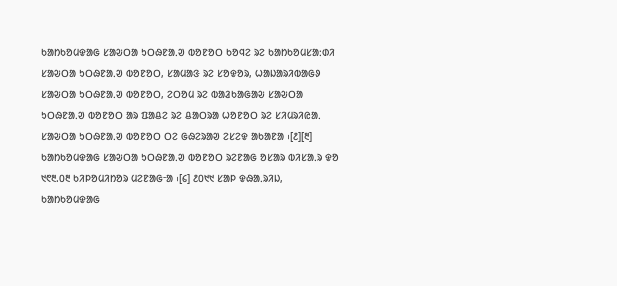ᱠᱟᱴᱠᱚᱢᱫᱟᱜ ᱥᱟᱶᱛᱟ ᱩᱛᱷᱱᱟᱹᱣ ᱵᱚᱱᱚᱛ ᱠᱚᱧᱮ ᱨᱮ ᱠᱟᱴᱠᱚᱢᱥᱟᱺᱰᱤ ᱥᱟᱶᱛᱟ ᱩᱛᱷᱱᱟᱹᱣ ᱵᱚᱱᱚᱛ, ᱥᱟᱢᱟᱝ ᱨᱮ ᱥᱚᱫᱚᱨ, ᱦᱟᱡᱟᱨᱤᱵᱟᱜᱽ ᱥᱟᱶᱛᱟ ᱩᱛᱷᱱᱟᱹᱣ ᱵᱚᱱᱚᱛ, ᱮᱛᱚᱢ ᱨᱮ ᱵᱟᱲᱠᱟᱜᱟᱶ ᱥᱟᱶᱛᱟ ᱩᱛᱷᱱᱟᱹᱣ ᱵᱚᱱᱚᱛ ᱟᱨ ᱯᱟᱪᱮ ᱨᱮ ᱪᱟᱛᱨᱟ ᱦᱚᱱᱚᱛ ᱨᱮ ᱥᱤᱢᱨᱤᱭᱟᱹ ᱥᱟᱶᱛᱟ ᱩᱛᱷᱱᱟᱹᱣ ᱵᱚᱱᱚᱛ ᱛᱮ ᱜᱷᱮᱨᱟᱣ ᱮᱥᱮᱫ ᱟᱠᱟᱱᱟ ᱾[᱒][᱓]
ᱠᱟᱴᱠᱚᱢᱫᱟᱜ ᱥᱟᱶᱛᱟ ᱩᱛᱷᱱᱟᱹᱣ ᱵᱚᱱᱚᱛ ᱨᱮᱱᱟᱜ ᱚᱥᱟᱨ ᱵᱤᱥᱟᱹᱨ ᱫᱚ ᱑᱖᱓.᱐᱓ ᱠᱤᱞᱚᱢᱤᱴᱚᱨ ᱢᱮᱱᱟᱜᱼᱟ ᱾[᱔] ᱒᱐᱑᱑ ᱥᱟᱞ ᱫᱷᱟᱹᱨᱤᱡ, ᱠᱟᱴᱠᱚᱢᱫᱟᱜ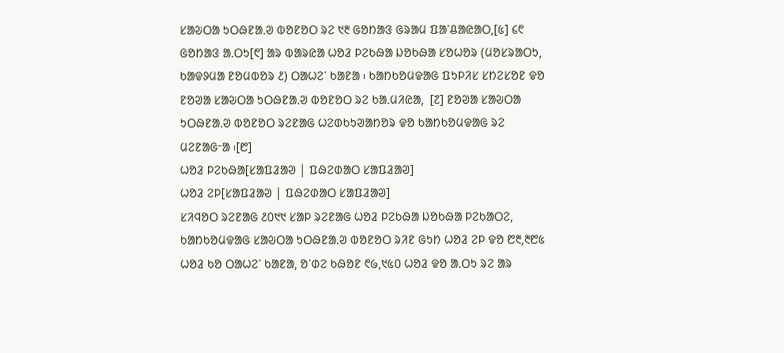ᱥᱟᱶᱛᱟ ᱩᱛᱷᱱᱟᱹᱣ ᱵᱚᱱᱚᱛ ᱨᱮ ᱑᱓ ᱜᱚᱴᱟᱝ ᱜᱨᱟᱢ ᱯᱟᱸᱪᱟᱭᱟᱛ,[᱕] ᱔᱖ ᱜᱚᱴᱟᱝ ᱟᱹᱛᱩ[᱖] ᱟᱨ ᱵᱟᱨᱭᱟ ᱦᱚᱲ ᱞᱮᱠᱷᱟ ᱡᱚᱠᱷᱟ ᱥᱚᱦᱚᱨ (ᱢᱚᱥᱨᱟᱛᱩ, ᱠᱟᱫᱽᱢᱟ ᱱᱚᱢᱵᱚᱨ ᱒) ᱛᱟᱦᱮᱸ ᱠᱟᱱᱟ ᱾ ᱠᱟᱴᱠᱚᱢᱫᱟᱜ ᱯᱩᱞᱤᱥ ᱥᱴᱮᱥᱚᱱ ᱫᱚ ᱱᱚᱣᱟ ᱥᱟᱶᱛᱟ ᱩᱛᱷᱱᱟᱹᱣ ᱵᱚᱱᱚᱛ ᱨᱮ ᱠᱟᱹᱢᱤᱭᱟ,  [᱗] ᱱᱚᱣᱟ ᱥᱟᱶᱛᱟ ᱩᱛᱷᱱᱟᱹᱣ ᱵᱚᱱᱚᱛ ᱨᱮᱱᱟᱜ ᱦᱮᱰᱠᱩᱣᱟᱴᱚᱨ ᱫᱚ ᱠᱟᱴᱠᱚᱢᱫᱟᱜ ᱨᱮ ᱢᱮᱱᱟᱜᱼᱟ ᱾[᱘]
ᱦᱚᱲ ᱞᱮᱠᱷᱟ[ᱥᱟᱯᱲᱟᱣ | ᱯᱷᱮᱰᱟᱛ ᱥᱟᱯᱲᱟᱣ]
ᱦᱚᱲ ᱮᱞ[ᱥᱟᱯᱲᱟᱣ | ᱯᱷᱮᱰᱟᱛ ᱥᱟᱯᱲᱟᱣ]
ᱥᱤᱧᱚᱛ ᱨᱮᱱᱟᱜ ᱒᱐᱑᱑ ᱥᱟᱞ ᱨᱮᱱᱟᱜ ᱦᱚᱲ ᱞᱮᱠᱷᱟ ᱡᱚᱠᱷᱟ ᱞᱮᱠᱟᱛᱮ, ᱠᱟᱴᱠᱚᱢᱫᱟᱜ ᱥᱟᱶᱛᱟ ᱩᱛᱷᱱᱟᱹᱣ ᱵᱚᱱᱚᱛ ᱨᱤᱱ ᱜᱩᱴ ᱦᱚᱲ ᱮᱞ ᱫᱚ ᱘᱓,᱓᱘᱕ ᱦᱚᱲ ᱠᱚ ᱛᱟᱦᱮᱸ ᱠᱟᱱᱟ, ᱚᱸᱰᱮ ᱠᱷᱚᱱ ᱖᱙,᱑᱕᱐ ᱦᱚᱲ ᱫᱚ ᱟᱹᱛᱩ ᱨᱮ ᱟᱨ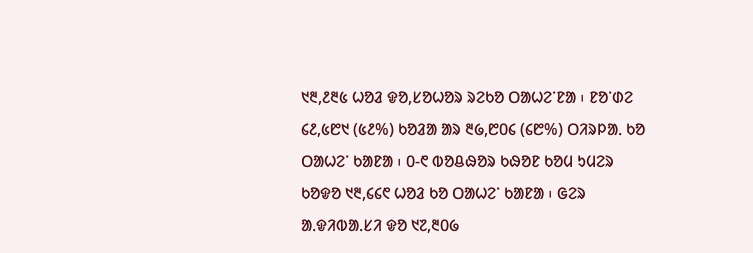᱑᱓,᱒᱓᱕ ᱦᱚᱲ ᱫᱚ,ᱥᱚᱦᱚᱨ ᱨᱮᱠᱚ ᱛᱟᱦᱮᱸᱱᱟ ᱾ ᱱᱚᱸᱰᱮ ᱔᱒,᱕᱘᱑ (᱕᱒%) ᱠᱚᱲᱟ ᱟᱨ ᱓᱙,᱘᱐᱔ (᱔᱘%) ᱛᱤᱨᱞᱟᱹ ᱠᱚ ᱛᱟᱦᱮᱸ ᱠᱟᱱᱟ ᱾ ᱐-᱖ ᱵᱚᱪᱷᱚᱨ ᱠᱷᱚᱱ ᱠᱚᱢ ᱩᱢᱮᱨ ᱠᱚᱫᱚ ᱑᱓,᱔᱔᱖ ᱦᱚᱲ ᱠᱚ ᱛᱟᱦᱮᱸ ᱠᱟᱱᱟ ᱾ ᱜᱮᱨ ᱟᱹᱫᱤᱵᱟᱹᱥᱤ ᱫᱚ ᱑᱗,᱓᱐᱙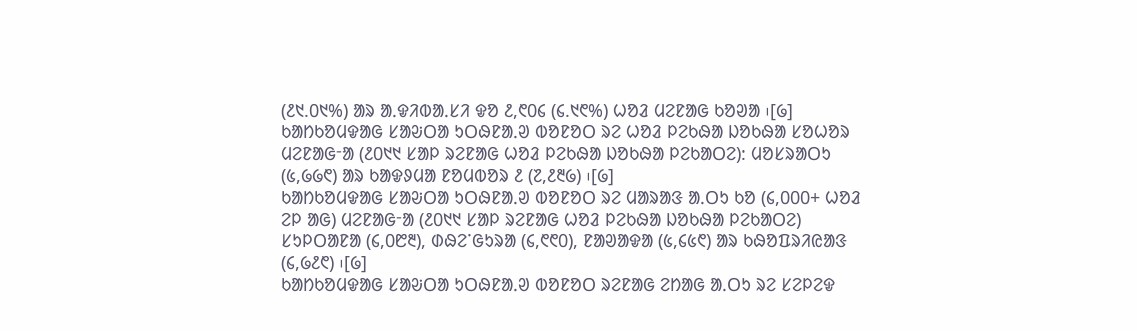(᱒᱑.᱐᱑%) ᱟᱨ ᱟᱹᱫᱤᱵᱟᱹᱥᱤ ᱫᱚ ᱒,᱖᱐᱔ (᱔.᱑᱖%) ᱦᱚᱲ ᱢᱮᱱᱟᱜ ᱠᱚᱣᱟ ᱾[᱙]
ᱠᱟᱴᱠᱚᱢᱫᱟᱜ ᱥᱟᱶᱛᱟ ᱩᱛᱷᱱᱟᱹᱣ ᱵᱚᱱᱚᱛ ᱨᱮ ᱦᱚᱲ ᱞᱮᱠᱷᱟ ᱡᱚᱠᱷᱟ ᱥᱚᱦᱚᱨ ᱢᱮᱱᱟᱜᱼᱟ (᱒᱐᱑᱑ ᱥᱟᱞ ᱨᱮᱱᱟᱜ ᱦᱚᱲ ᱞᱮᱠᱷᱟ ᱡᱚᱠᱷᱟ ᱞᱮᱠᱟᱛᱮ): ᱢᱚᱥᱨᱟᱛᱩ (᱕,᱙᱙᱖) ᱟᱨ ᱠᱟᱫᱽᱢᱟ ᱱᱚᱢᱵᱚᱨ ᱒ (᱗,᱒᱓᱙) ᱾[᱙]
ᱠᱟᱴᱠᱚᱢᱫᱟᱜ ᱥᱟᱶᱛᱟ ᱩᱛᱷᱱᱟᱹᱣ ᱵᱚᱱᱚᱛ ᱨᱮ ᱢᱟᱨᱟᱝ ᱟᱹᱛᱩ ᱠᱚ (᱔,᱐᱐᱐+ ᱦᱚᱲ ᱮᱞ ᱟᱜ) ᱢᱮᱱᱟᱜᱼᱟ (᱒᱐᱑᱑ ᱥᱟᱞ ᱨᱮᱱᱟᱜ ᱦᱚᱲ ᱞᱮᱠᱷᱟ ᱡᱚᱠᱷᱟ ᱞᱮᱠᱟᱛᱮ) ᱥᱩᱞᱛᱟᱱᱟ (᱔,᱐᱘᱓), ᱰᱷᱮᱸᱜᱩᱨᱟ (᱔,᱖᱖᱐), ᱱᱟᱣᱟᱫᱟ (᱕,᱔᱕᱖) ᱟᱨ ᱠᱷᱚᱯᱨᱤᱭᱟᱝ (᱔,᱙᱒᱖) ᱾[᱙]
ᱠᱟᱴᱠᱚᱢᱫᱟᱜ ᱥᱟᱶᱛᱟ ᱩᱛᱷᱱᱟᱹᱣ ᱵᱚᱱᱚᱛ ᱨᱮᱱᱟᱜ ᱮᱴᱟᱜ ᱟᱹᱛᱩ ᱨᱮ ᱥᱮᱞᱮᱫ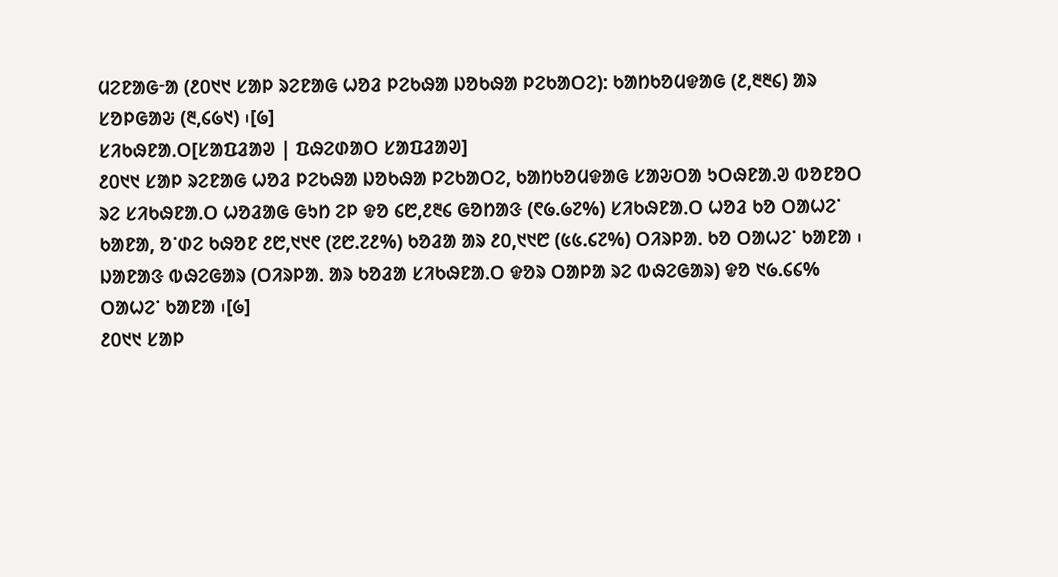ᱢᱮᱱᱟᱜᱼᱟ (᱒᱐᱑᱑ ᱥᱟᱞ ᱨᱮᱱᱟᱜ ᱦᱚᱲ ᱞᱮᱠᱷᱟ ᱡᱚᱠᱷᱟ ᱞᱮᱠᱟᱛᱮ): ᱠᱟᱴᱠᱚᱢᱫᱟᱜ (᱒,᱓᱓᱔) ᱟᱨ ᱥᱚᱞᱜᱟᱶ (᱓,᱔᱙᱑) ᱾[᱙]
ᱥᱤᱠᱷᱱᱟᱹᱛ[ᱥᱟᱯᱲᱟᱣ | ᱯᱷᱮᱰᱟᱛ ᱥᱟᱯᱲᱟᱣ]
᱒᱐᱑᱑ ᱥᱟᱞ ᱨᱮᱱᱟᱜ ᱦᱚᱲ ᱞᱮᱠᱷᱟ ᱡᱚᱠᱷᱟ ᱞᱮᱠᱟᱛᱮ, ᱠᱟᱴᱠᱚᱢᱫᱟᱜ ᱥᱟᱶᱛᱟ ᱩᱛᱷᱱᱟᱹᱣ ᱵᱚᱱᱚᱛ ᱨᱮ ᱥᱤᱠᱷᱱᱟᱹᱛ ᱦᱚᱲᱟᱜ ᱜᱩᱴ ᱮᱞ ᱫᱚ ᱔᱘,᱒᱓᱔ ᱜᱚᱴᱟᱝ (᱖᱙.᱙᱗%) ᱥᱤᱠᱷᱱᱟᱹᱛ ᱦᱚᱲ ᱠᱚ ᱛᱟᱦᱮᱸ ᱠᱟᱱᱟ, ᱚᱸᱰᱮ ᱠᱷᱚᱱ ᱒᱘,᱑᱑᱖ (᱗᱘.᱗᱒%) ᱠᱚᱲᱟ ᱟᱨ ᱒᱐,᱑᱑᱘ (᱕᱕.᱔᱗%) ᱛᱤᱨᱞᱟᱹ ᱠᱚ ᱛᱟᱦᱮᱸ ᱠᱟᱱᱟ ᱾ ᱡᱟᱱᱟᱝ ᱵᱷᱮᱜᱟᱨ (ᱛᱤᱨᱞᱟᱹ ᱟᱨ ᱠᱚᱲᱟ ᱥᱤᱠᱷᱱᱟᱹᱛ ᱫᱚᱨ ᱛᱟᱞᱟ ᱨᱮ ᱵᱷᱮᱜᱟᱨ) ᱫᱚ ᱑᱙.᱔᱔% ᱛᱟᱦᱮᱸ ᱠᱟᱱᱟ ᱾[᱙]
᱒᱐᱑᱑ ᱥᱟᱞ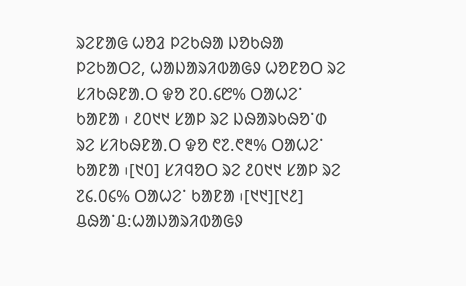ᱨᱮᱱᱟᱜ ᱦᱚᱲ ᱞᱮᱠᱷᱟ ᱡᱚᱠᱷᱟ ᱞᱮᱠᱟᱛᱮ, ᱦᱟᱡᱟᱨᱤᱵᱟᱜᱽ ᱦᱚᱱᱚᱛ ᱨᱮ ᱥᱤᱠᱷᱱᱟᱹᱛ ᱫᱚ ᱗᱐.᱔᱘% ᱛᱟᱦᱮᱸ ᱠᱟᱱᱟ ᱾ ᱒᱐᱑᱑ ᱥᱟᱞ ᱨᱮ ᱡᱷᱟᱨᱠᱷᱚᱸᱰ ᱨᱮ ᱥᱤᱠᱷᱱᱟᱹᱛ ᱫᱚ ᱖᱗.᱖᱓% ᱛᱟᱦᱮᱸ ᱠᱟᱱᱟ ᱾[᱑᱐] ᱥᱤᱧᱚᱛ ᱨᱮ ᱒᱐᱑᱑ ᱥᱟᱞ ᱨᱮ ᱗᱔.᱐᱔% ᱛᱟᱦᱮᱸ ᱠᱟᱱᱟ ᱾[᱑᱑][᱑᱒]
ᱪᱷᱟᱸᱪ:ᱦᱟᱡᱟᱨᱤᱵᱟᱜᱽ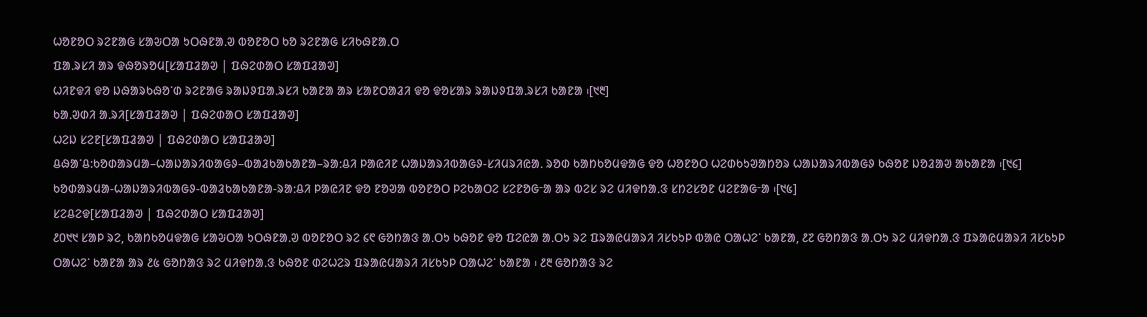ᱦᱚᱱᱚᱛ ᱨᱮᱱᱟᱜ ᱥᱟᱶᱛᱟ ᱩᱛᱷᱱᱟᱹᱣ ᱵᱚᱱᱚᱛ ᱠᱚ ᱨᱮᱱᱟᱜ ᱥᱤᱠᱷᱱᱟᱹᱛ
ᱯᱟᱹᱨᱥᱤ ᱟᱨ ᱫᱷᱚᱨᱚᱢ[ᱥᱟᱯᱲᱟᱣ | ᱯᱷᱮᱰᱟᱛ ᱥᱟᱯᱲᱟᱣ]
ᱦᱤᱱᱫᱤ ᱫᱚ ᱡᱷᱟᱨᱠᱷᱚᱸᱰ ᱨᱮᱱᱟᱜ ᱨᱟᱡᱽᱯᱟᱹᱨᱥᱤ ᱠᱟᱱᱟ ᱟᱨ ᱥᱟᱱᱛᱟᱲᱤ ᱫᱚ ᱫᱚᱥᱟᱨ ᱨᱟᱡᱽᱯᱟᱹᱨᱥᱤ ᱠᱟᱱᱟ ᱾[᱑᱓]
ᱠᱟᱹᱣᱰᱤ ᱟᱹᱨᱤ[ᱥᱟᱯᱲᱟᱣ | ᱯᱷᱮᱰᱟᱛ ᱥᱟᱯᱲᱟᱣ]
ᱦᱮᱡ ᱥᱮᱱ[ᱥᱟᱯᱲᱟᱣ | ᱯᱷᱮᱰᱟᱛ ᱥᱟᱯᱲᱟᱣ]
ᱪᱷᱟᱸᱪ:ᱠᱚᱰᱟᱨᱢᱟ–ᱦᱟᱡᱟᱨᱤᱵᱟᱜᱽ–ᱵᱟᱲᱠᱟᱠᱟᱱᱟ–ᱨᱟᱺᱪᱤ ᱞᱟᱭᱤᱱ ᱦᱟᱡᱟᱨᱤᱵᱟᱜᱽ-ᱥᱤᱢᱨᱤᱭᱟᱹ ᱨᱚᱰ ᱠᱟᱴᱠᱚᱢᱫᱟᱜ ᱫᱚ ᱦᱚᱱᱚᱛ ᱦᱮᱰᱠᱩᱣᱟᱴᱚᱨ ᱦᱟᱡᱟᱨᱤᱵᱟᱜᱽ ᱠᱷᱚᱱ ᱡᱚᱲᱟᱣ ᱟᱠᱟᱱᱟ ᱾[᱑᱔]
ᱠᱚᱰᱟᱨᱢᱟ-ᱦᱟᱡᱟᱨᱤᱵᱟᱜᱽ-ᱵᱟᱲᱠᱟᱠᱟᱱᱟ-ᱨᱟᱺᱪᱤ ᱞᱟᱭᱤᱱ ᱫᱚ ᱱᱚᱣᱟ ᱵᱚᱱᱚᱛ ᱞᱮᱠᱟᱛᱮ ᱥᱮᱱᱚᱜᱼᱟ ᱟᱨ ᱵᱮᱥ ᱨᱮ ᱢᱤᱫᱴᱟᱹᱝ ᱥᱴᱮᱥᱚᱱ ᱢᱮᱱᱟᱜᱼᱟ ᱾[᱑᱕]
ᱥᱮᱪᱮᱫ[ᱥᱟᱯᱲᱟᱣ | ᱯᱷᱮᱰᱟᱛ ᱥᱟᱯᱲᱟᱣ]
᱒᱐᱑᱑ ᱥᱟᱞ ᱨᱮ, ᱠᱟᱴᱠᱚᱢᱫᱟᱜ ᱥᱟᱶᱛᱟ ᱩᱛᱷᱱᱟᱹᱣ ᱵᱚᱱᱚᱛ ᱨᱮ ᱔᱖ ᱜᱚᱴᱟᱝ ᱟᱹᱛᱩ ᱠᱷᱚᱱ ᱫᱚ ᱯᱮᱭᱟ ᱟᱹᱛᱩ ᱨᱮ ᱯᱨᱟᱭᱢᱟᱨᱤ ᱤᱥᱠᱩᱞ ᱵᱟᱭ ᱛᱟᱦᱮᱸ ᱠᱟᱱᱟ, ᱒᱗ ᱜᱚᱴᱟᱝ ᱟᱹᱛᱩ ᱨᱮ ᱢᱤᱫᱴᱟᱹᱝ ᱯᱨᱟᱭᱢᱟᱨᱤ ᱤᱥᱠᱩᱞ ᱛᱟᱦᱮᱸ ᱠᱟᱱᱟ ᱟᱨ ᱒᱕ ᱜᱚᱴᱟᱝ ᱨᱮ ᱢᱤᱫᱴᱟᱹᱝ ᱠᱷᱚᱱ ᱰᱮᱦᱮᱨ ᱯᱨᱟᱭᱢᱟᱨᱤ ᱤᱥᱠᱩᱞ ᱛᱟᱦᱮᱸ ᱠᱟᱱᱟ ᱾ ᱒᱓ ᱜᱚᱴᱟᱝ ᱨᱮ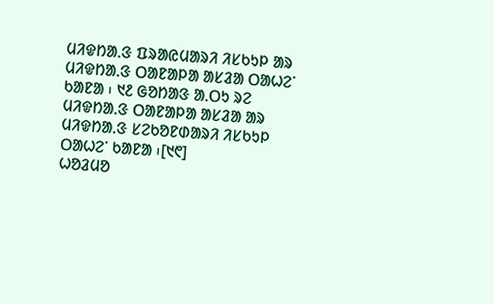ᱢᱤᱫᱴᱟᱹᱝ ᱯᱨᱟᱭᱢᱟᱨᱤ ᱤᱥᱠᱩᱞ ᱟᱨ ᱢᱤᱫᱴᱟᱹᱝ ᱛᱟᱱᱟᱞᱟ ᱟᱥᱲᱟ ᱛᱟᱦᱮᱸ ᱠᱟᱱᱟ ᱾ ᱑᱒ ᱜᱚᱴᱟᱝ ᱟᱹᱛᱩ ᱨᱮ ᱢᱤᱫᱴᱟᱹᱝ ᱛᱟᱱᱟᱞᱟ ᱟᱥᱲᱟ ᱟᱨ ᱢᱤᱫᱴᱟᱹᱝ ᱥᱮᱠᱚᱱᱰᱟᱨᱤ ᱤᱥᱠᱩᱞ ᱛᱟᱦᱮᱸ ᱠᱟᱱᱟ ᱾[᱑᱖]
ᱦᱚᱲᱢᱚ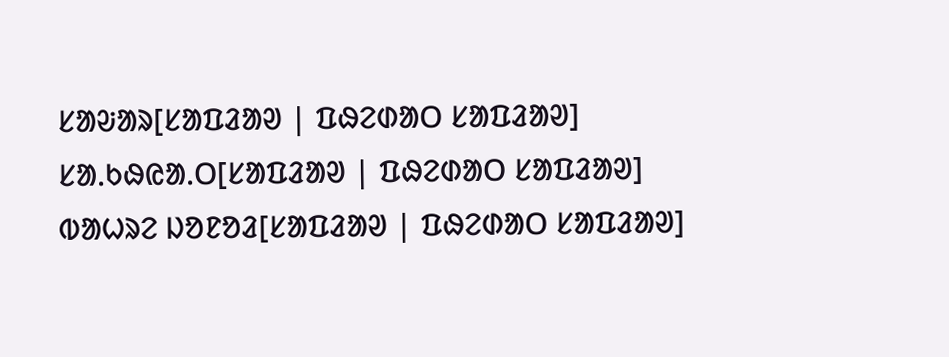ᱥᱟᱶᱟᱨ[ᱥᱟᱯᱲᱟᱣ | ᱯᱷᱮᱰᱟᱛ ᱥᱟᱯᱲᱟᱣ]
ᱥᱟᱹᱠᱷᱭᱟᱹᱛ[ᱥᱟᱯᱲᱟᱣ | ᱯᱷᱮᱰᱟᱛ ᱥᱟᱯᱲᱟᱣ]
ᱵᱟᱦᱨᱮ ᱡᱚᱱᱚᱲ[ᱥᱟᱯᱲᱟᱣ | ᱯᱷᱮᱰᱟᱛ ᱥᱟᱯᱲᱟᱣ]